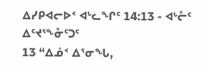ᐃᓯᑭᐊᓕᐅᑉ ᐊᒡᓚᖏᑦ 14:13 - ᐊᒡᓔᑦ ᐃᑦᔪᕐᖕᓁᑦᑐᑦ
13 “ᐃᓅᑉ ᐃᕐᓂᖓ,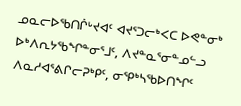ᓄᓇᓕᐅᖃᑎᒌᒡᔪᐊᑦ ᐊᔪᕐᑐᓕᒃᐸᑕ ᐅᕙᓐᓂᒃ ᐅᒃᐱᕆᔭᖃᖏᓐᓂᕐᒧᑦ, ᐱᔪᓐᓇᕐᓂᓐᓄᓪᓗ ᐱᓇᓱᐊᕐᕕᒋᓕᕈᒃᑭᑦ, ᓂᕿᒃᓴᖃᐅᑎᖏᑦ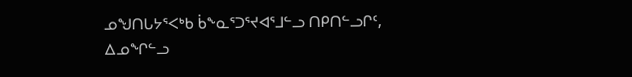ᓄᖑᑎᒐᔭᕐᐸᒃᑲ ᑳᖕᓇᕐᑐᕐᔪᐊᕐᒧᓪᓗ ᑎᑭᑎᓪᓗᒋᑦ, ᐃᓄᖏᓪᓗ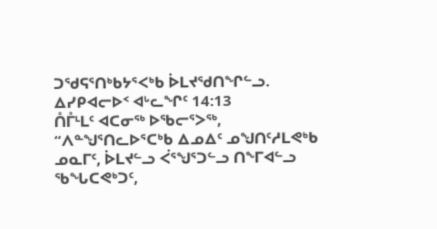ᑐᖁᕋᕐᑎᒃᑲᔭᕐᐸᒃᑲ ᐆᒪᔪᖁᑎᖏᓪᓗ.
ᐃᓯᑭᐊᓕᐅᑉ ᐊᒡᓚᖏᑦ 14:13
ᑍᒤᒻᒪᑦ ᐊᑕᓂᖅ ᐅᖃᓕᕐᐳᖅ, “ᐱᓐᖑᕐᑎᓚᐅᕐᑕᒃᑲ ᐃᓄᐃᑦ ᓄᖑᑎᑦᓱᒪᕙᒃᑲ ᓄᓇᒥᑦ, ᐆᒪᔪᓪᓗ ᐹᕐᖑᕐᑐᓪᓗ ᑎᖕᒥᐊᓪᓗ ᖃᖓᑕᕙᒃᑐᑦ,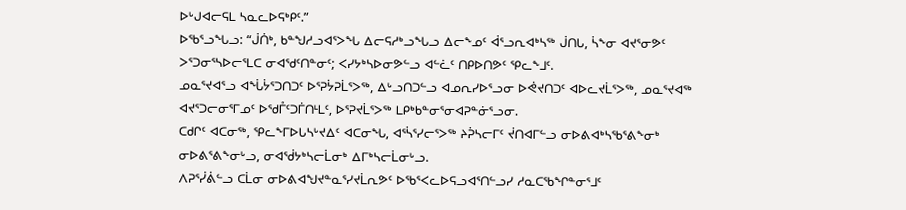ᐅᒡᒍᐊᓕᕋᒪ ᓴᓇᓚᐅᕋᒃᑭᑦ.”
ᐅᖃᕐᓗᖓᓗ: “ᒎᑏᒃ, ᑲᓐᖑᓱᓗᐊᕐᐳᖓ ᐃᓕᕋᓱᒃᓗᖓᓗ ᐃᓕᖕᓄᑦ ᐋᕐᓗᕆᐊᒃᓴᖅ ᒎᑎᒐ, ᓵᖕᓂ ᐊᔪᕐᓂᕗᑦ ᐳᕐᑐᓂᕐᓴᐅᓕᕐᒪᑕ ᓂᐊᖁᑦᑎᓐᓂᑦ; ᐸᓯᔭᒃᓴᐅᓂᕗᓪᓗ ᐊᓪᓛᑦ ᑎᑭᐅᑎᕗᑦ ᕿᓚᖕᒧᑦ.
ᓄᓇᕐᔪᐊᕐᓗ ᐊᖔᔮᕐᑐᑎᑐᑦ ᐅᕐᕈᔮᕈᒫᕐᐳᖅ, ᐃᒡᓗᑎᑐᓪᓗ ᐊᓄᕆᓯᐅᕐᓗᓂ ᐅᕚᔪᑎᑐᑦ ᐊᐅᓚᔪᒫᕐᐳᖅ, ᓄᓇᕐᔪᐊᖅ ᐊᔪᕐᑐᓕᓂᕐᒥᓄᑦ ᐅᖁᒤᑦᑐᒦᑎᒻᒪᑦ, ᐅᕐᕈᔪᒫᕐᐳᖅ ᒪᑭᒃᑲᓐᓂᕐᓂᐊᕈᓐᓃᕐᓗᓂ.
ᑕᑯᒋᑦ ᐊᑕᓂᖅ, ᕿᓚᖕᒥᐅᒐᓴᒡᔪᐃᑦ ᐊᑕᓂᖓ, ᐊᕐᓵᕐᓯᓕᕐᐳᖅ ᔨᕉᓴᓕᒥᑦ ᔫᑎᐊᒥᓪᓗ ᓂᐅᕕᐊᒃᓴᖃᕐᕕᖕᓂᒃ ᓂᐅᕕᕐᕕᖕᓂᒡᓗ, ᓂᐊᖂᔭᒃᓴᓕᒫᓂᒃ ᐃᒥᒃᓴᓕᒫᓂᒡᓗ.
ᐱᕈᕐᓰᕖᓪᓗ ᑕᒫᓂ ᓂᐅᕕᐊᖑᔪᓐᓇᕐᓯᔪᒫᕆᕗᑦ ᐅᖃᕐᐸᓚᐅᕋᓗᐊᕐᑎᓪᓗᓯ ᓱᓇᑕᖃᖏᓐᓂᕐᒧᑦ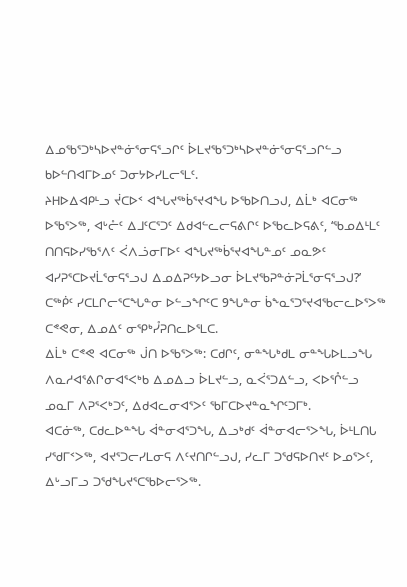ᐃᓄᖃᕐᑐᒃᓴᐅᔪᓐᓃᕐᓂᕋᕐᓗᒋᑦ ᐆᒪᔪᖃᕐᑐᒃᓴᐅᔪᓐᓃᕐᓂᕋᕐᓗᒋᓪᓗ ᑲᐅᓪᑎᐊᒥᐅᓄᑦ ᑐᓂᔭᐅᓯᒪᓕᕐᒪᑦ.
ᔨᕼᐅᐃᐊᑭᒻᓗ ᔫᑕᐅᑉ ᐊᖓᔪᖅᑳᕐᔪᐊᖓ ᐅᖃᐅᑎᓗᒍ, ᐃᒫᒃ ᐊᑕᓂᖅ ᐅᖃᕐᐳᖅ, ᐊᒡᓔᑦ ᐃᒧᑦᑕᕐᑐᑦ ᐃᑯᐊᓪᓚᓕᕋᕕᒋᑦ ᐅᖃᓚᐅᕋᕕᑦ, ‘ᖃᓄᐃᒻᒪᑦ ᑎᑎᕋᐅᓯᖃᕐᐱᑦ ᐹᐱᓘᓂᒥᐅᑦ ᐊᖓᔪᖅᑳᕐᔪᐊᖓᓐᓄᑦ ᓄᓇᕗᑦ ᐊᓯᕈᕐᑕᐅᔪᒫᕐᓂᕋᕐᓗᒍ ᐃᓄᐃᕈᑦᔭᐅᓗᓂ ᐆᒪᔪᖃᕈᓐᓃᕈᒫᕐᓂᕋᕐᓗᒍ?’
ᑕᖅᑮᑦ ᓯᑕᒪᒋᓕᕐᑕᖓᓐᓂ ᐅᓪᓗᖏᑦᑕ 9ᖓᓐᓂ ᑳᖕᓇᕐᑐᕐᔪᐊᖃᓕᓚᐅᕐᐳᖅ ᑕᕝᕙᓂ, ᐃᓄᐃᑦ ᓂᕿᒃᓮᕈᑎᓚᐅᕐᒪᑕ.
ᐃᒫᒃ ᑕᕝᕙ ᐊᑕᓂᖅ ᒎᑎ ᐅᖃᕐᐳᖅ: ᑕᑯᒋᑦ, ᓂᓐᖓᒃᑯᒪ ᓂᓐᖓᐅᒪᓗᖓ ᐱᓇᓱᐊᕐᕕᒋᓂᐊᕐᐸᒃᑲ ᐃᓄᐃᓗ ᐆᒪᔪᓪᓗ, ᓇᐹᕐᑐᐃᓪᓗ, ᐸᐅᕐᒊᓪᓗ ᓄᓇᒥ ᐱᕈᕐᐸᒃᑐᑦ, ᐃᑯᐊᓚᓂᐊᕐᐳᑦ ᖃᒥᑕᐅᔪᓐᓇᖏᑦᑐᒥᒃ.
ᐊᑕᓃᖅ, ᑕᑯᓚᐅᓐᖓ ᐋᓐᓂᐊᕐᑐᖓ, ᐃᓗᒃᑯᑦ ᐋᓐᓂᐊᓕᕐᐳᖓ, ᐆᒻᒪᑎᒐ ᓯᖁᒥᑉᐳᖅ, ᐊᔪᕐᑐᓕᓯᒪᓂᕋ ᐱᑦᔪᑎᒋᓪᓗᒍ, ᓯᓚᒥ ᑐᖁᕋᐅᑎᔪᑦ ᐅᓄᕐᐳᑦ, ᐃᒡᓗᒥᓗ ᑐᖁᖓᔪᕐᑕᖃᐅᓕᕐᐳᖅ.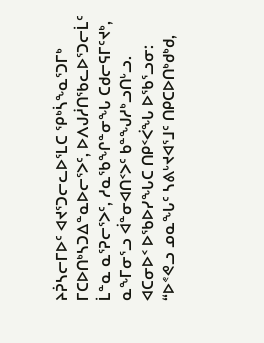ᔨᕉᓴᓕᒥᐅᑦ ᐊᔪᕐᑐᓕᓚᐅᕐᒪᑕ ᕿᒃᓵᖕᓇᕐᑐᒥᒃ ᒥᑕᐅᑎᒃᓴᑐᐃᓐᓇᐅᓕᕐᐳᑦ, ᐅᐱᒍᓲᑎᖃᓚᐅᕐᑐᓕᒫᑦ ᒫᓐᓇ ᓇᕐᕈᓕᕐᐳᑦ, ᓱᓇᖃᖏᓐᓂᖓ ᑕᑯᓕᕋᒥᑦᔪᒃ, ᓇᖕᒥᓂᕐᓗ ᐋᓐᓂᐊᑎᑉᐳᑦ ᑲᓐᖑᓱᒃᓗᑎᒡᓗ.
ᐊᑕᓂᐅᑉ ᐅᖃᐅᓯᖓᑕ ᑎᑭᑉᐹᖓ ᐅᖃᕐᓗᓂ:
“ᐅᕝᕙᓗ ᓄᓇᖓᑦ ᓴᕕᒡᔪᐊᕐᒧᑦ ᑎᑭᑕᐅᑎᒃᑯᒃᑯ,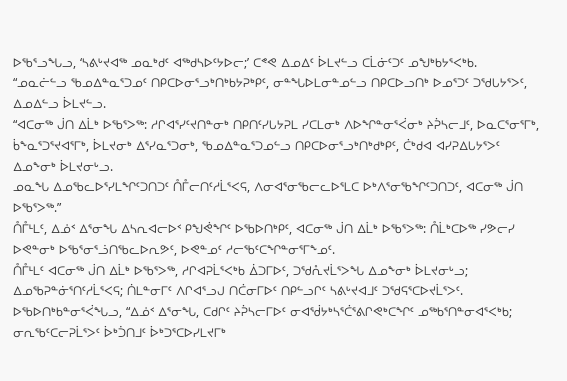ᐅᖃᕐᓗᖓᓗ, ‘ᓴᕕᒡᔪᐊᖅ ᓄᓇᒃᑯᑦ ᐊᖅᑯᓴᐅᑦᔭᐅᓕ;’ ᑕᕝᕙ ᐃᓄᐃᑦ ᐆᒪᔪᓪᓗ ᑕᒫᓃᑦᑐᑦ ᓄᖑᒃᑲᔭᕐᐸᒃᑲ.
“ᓄᓇᓖᓪᓗ ᖃᓄᐃᓐᓇᕐᑐᓄᑦ ᑎᑭᑕᐅᓂᕐᓗᒃᑎᒃᑲᔭᕈᒃᑭᑦ, ᓂᓐᖓᐅᒪᓂᓐᓄᓪᓗ ᑎᑭᑕᐅᓗᑎᒃ ᐅᓄᕐᑐᑦ ᑐᖁᒐᔭᕐᐳᑦ, ᐃᓄᐃᓪᓗ ᐆᒪᔪᓪᓗ.
“ᐊᑕᓂᖅ ᒎᑎ ᐃᒫᒃ ᐅᖃᕐᐳᖅ: ᓱᒋᐊᕐᓯᑦᔪᑎᓐᓂᒃ ᑎᑭᑎᑦᓯᒐᔭᕈᒪ ᓯᑕᒪᓂᒃ ᐱᐅᖏᓐᓂᕐᐹᓂᒃ ᔨᕉᓴᓕᒧᑦ, ᐅᓇᑕᕐᓂᕐᒥᒃ, ᑳᖕᓇᕐᑐᕐᔪᐊᕐᒥᒃ, ᐆᒪᔪᓂᒃ ᐃᕐᓯᓇᕐᑐᓂᒃ, ᖃᓄᐃᓐᓇᕐᑐᓄᓪᓗ ᑎᑭᑕᐅᓂᕐᓗᒃᑎᒃᑯᒃᑭᑦ, ᑖᒃᑯᐊ ᐊᓯᕈᐃᒐᔭᕐᐳᑦ ᐃᓄᖕᓂᒃ ᐆᒪᔪᓂᒡᓗ.
ᓄᓇᖓ ᐃᓄᖃᓚᐅᕐᓯᒪᖏᑦᑐᑎᑐᑦ ᑍᒤᓕᑎᑦᓱᒫᕐᐸᕋ, ᐱᓂᐊᕐᓂᖃᓕᓚᐅᕐᒪᑕ ᐅᒃᐱᕐᓂᖃᖏᑦᑐᑎᑐᑦ, ᐊᑕᓂᖅ ᒎᑎ ᐅᖃᕐᐳᖅ.”
ᑍᒤᒻᒪᑦ, ᐃᓅᑉ ᐃᕐᓂᖓ ᐃᓴᕆᐊᓕᐅᑉ ᑭᖑᕚᖏᑦ ᐅᖃᐅᑎᒃᑭᑦ, ᐊᑕᓂᖅ ᒎᑎ ᐃᒫᒃ ᐅᖃᕐᐳᖅ: ᑍᒫᒃᑕᐅᖅ ᓯᕗᓕᓯ ᐅᕙᓐᓂᒃ ᐅᖃᕐᓂᕐᓘᑎᖃᓚᐅᕆᕗᑦ, ᐅᕙᓐᓄᑦ ᓱᓕᖃᑦᑕᖏᓐᓂᕐᒥᖕᓄᑦ.
ᑍᒤᒻᒪᑦ ᐊᑕᓂᖅ ᒎᑎ ᐃᒫᒃ ᐅᖃᕐᐳᖅ, ᓱᒋᐊᕈᒫᕐᐸᒃᑲ ᐄᑐᒥᐅᑦ, ᑐᖁᕅᔪᒫᕐᐳᖓ ᐃᓄᖕᓂᒃ ᐆᒪᔪᓂᒡᓗ; ᐃᓄᖃᕈᓐᓃᕐᑎᑦᓱᒫᕐᐸᕋ; ᑏᒪᓐᓂᒥᑦ ᐱᒋᐊᕐᓗᒍ ᑎᑖᓂᒥᐅᑦ ᑎᑭᓪᓗᒋᑦ ᓴᕕᒡᔪᐊᒧᑦ ᑐᖁᕋᕐᑕᐅᔪᒫᕐᐳᑦ.
ᐅᖃᐅᑎᒃᑲᓐᓂᕐᐹᖓᓗ, “ᐃᓅᑉ ᐃᕐᓂᖓ, ᑕᑯᒋᑦ ᔨᕉᓴᓕᒥᐅᑦ ᓂᐊᖂᔭᒃᓴᕐᑖᕐᕕᒋᕙᒃᑕᖏᑦ ᓄᖅᑲᕐᑎᓐᓂᐊᕐᐸᒃᑲ; ᓂᕆᖃᑦᑕᓕᕈᒫᕐᐳᑦ ᐆᒃᑑᑎᒧᑦ ᐆᒃᑐᕐᑕᐅᓯᒪᔪᒥᒃ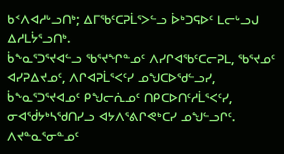ᑲᑉᐱᐊᓱᒡᓗᑎᒃ; ᐃᒥᖃᑦᑕᕈᒫᕐᐳᓪᓗ ᐆᒃᑐᕋᐅᑦ ᒪᓕᒡᓗᒍ ᐃᓱᒪᔮᕐᓗᑎᒃ.
ᑳᖕᓇᕐᑐᕐᔪᐊᓪᓗ ᖃᕐᔪᖏᓐᓄᑦ ᐱᓯᒋᐊᖃᑦᑕᓕᕈᒪ, ᖃᕐᔪᓄᑦ ᐊᓯᕈᐃᔪᓄᑦ, ᐱᒋᐊᕈᒫᕐᐸᑦᓯ ᓄᖑᑕᐅᖁᓪᓗᓯ, ᑳᖕᓇᕐᑐᕐᔪᐊᓄᑦ ᑭᖑᓕᕇᓄᑦ ᑎᑭᑕᐅᑎᑦᓱᒫᕐᐸᑦᓯ, ᓂᐊᖂᔭᒃᓴᖁᑎᓯᓗ ᐊᔭᐱᕐᕕᒋᕙᒃᑕᓯ ᓄᖑᓪᓗᒋᑦ.
ᐱᔪᓐᓇᕐᓂᓐᓄᑦ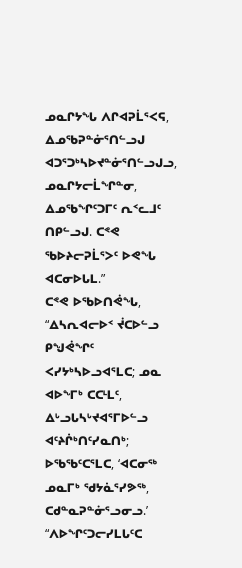ᓄᓇᒋᔭᖓ ᐱᒋᐊᕈᒫᕐᐸᕋ, ᐃᓄᖃᕈᓐᓃᕐᑎᓪᓗᒍ ᐊᑐᕐᑐᒃᓴᐅᔪᓐᓃᕐᑎᓪᓗᒍᓗ, ᓄᓇᒋᔭᓕᒫᖏᓐᓂ, ᐃᓄᖃᖏᑦᑐᒥᑦ ᕆᑉᓚᒧᑦ ᑎᑭᓪᓗᒍ. ᑕᕝᕙ ᖃᐅᔨᓕᕈᒫᕐᐳᑦ ᐅᕙᖓ ᐊᑕᓂᐅᒐᒪ.”
ᑕᕝᕙ ᐅᖃᐅᑎᕚᖓ, “ᐃᓴᕆᐊᓕᐅᑉ ᔫᑕᐅᓪᓗ ᑭᖑᕚᖏᑦ ᐸᓯᔭᒃᓴᐅᓗᐊᕐᒪᑕ; ᓄᓇ ᐊᐅᖕᒥᒃ ᑕᑕᒻᒪᑦ, ᐃᒡᓗᒐᓴᒡᔪᐊᕐᒥᐅᓪᓗ ᐊᑦᔨᒌᒃᑎᑦᓯᓇᑎᒃ; ᐅᖃᖃᑦᑕᕐᒪᑕ, ‘ᐊᑕᓂᖅ ᓄᓇᒥᒃ ᖁᔭᓈᕐᓯᕗᖅ, ᑕᑯᓐᓇᕈᓐᓃᕐᓗᓂᓗ.’
“ᐱᐅᖏᑦᑐᓕᓯᒪᒐᑦᑕ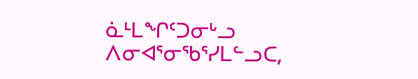ᓈᒻᒪᖏᑦᑐᓂᒡᓗ ᐱᓂᐊᕐᓂᖃᕐᓯᒪᓪᓗᑕ,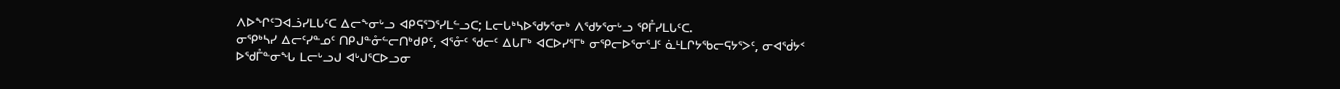ᐱᐅᖏᑦᑐᐊᓘᓯᒪᒐᑦᑕ ᐃᓕᖕᓂᒡᓗ ᐊᑭᕋᕐᑐᕐᓯᒪᓪᓗᑕ; ᒪᓕᒐᒃᓴᐅᖁᔭᕐᓂᒃ ᐱᖁᔭᕐᓂᒡᓗ ᕿᒤᓯᒪᒐᑦᑕ.
ᓂᕿᒃᓴᓯ ᐃᓕᑦᓯᓐᓄᑦ ᑎᑭᒍᓐᓁᓪᓕᑎᒃᑯᑭᑦ, ᐊᕐᓁᑦ ᖁᓕᑦ ᐃᒐᒥᒃ ᐊᑕᐅᓯᕐᒥᒃ ᓂᕿᓕᐅᕐᓂᕐᒧᑦ ᓈᒻᒪᒋᔭᖃᓕᕋᔭᕐᐳᑦ, ᓂᐊᖂᔭᑉ ᐅᖁᒤᓐᓂᖓ ᒪᓕᒡᓗᒍ ᐊᒡᒍᕐᑕᐅᓗᓂ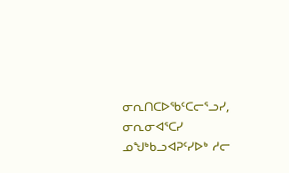ᓂᕆᑎᑕᐅᖃᑦᑕᓕᕐᓗᓯ, ᓂᕆᓂᐊᕐᑕᓯ ᓄᖑᒃᑲᓗᐊᕈᑦᓯᐅᒃ ᓱᓕ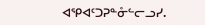ᐊᕿᐊᑦᑐᕈᓐᓁᓪᓕᓗᓯ.